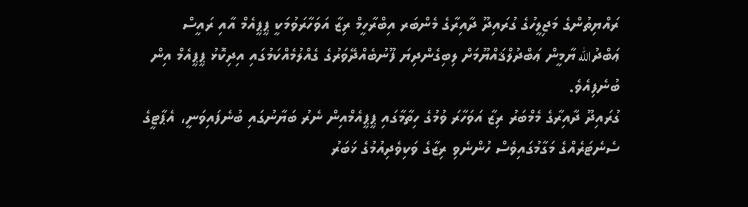ރައްޔިތުންގެ މަޖިލީހުގެ ގުރައިދޫ ދާއިރާގެ މެންބަރ އިބްރާހީމް ރިޒާ އަވަހާރަވުމަކީ ޕީޕީއެމް އާއި ރައީސް ޢަބްދުالله ޔާމީން ޢަބްދުލްޤައްޔޫމަށް ލިބިގެންދިޔަ ފޫނުބެއްދޭވަރުގެ ގެއްލުމެއްކަމުގައި އިދިކޮޅު ޕީޕީއެމް އިން ބުނެފިއެވެ.
ގުރައިދޫ ދާއިރާގެ މެމްބަރު ރިޒާ އަވަހާރަ ވުމުގެ ހިތާމާގައި ޕީޕީއެމްއިން ނެރު ބަޔާނުގައި ބުނެފައިވަނީ، އެޕާޓީގެ ސެނެޓަރެއްގެ މަގާމުގައިވެސް ހުންނެވި ރިޒާގެ ވަކިވެދިއުމުގެ ޚަބަރު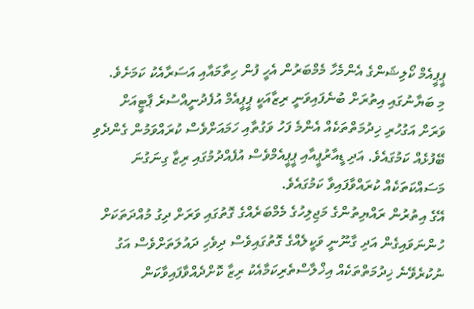ޕީޕީއެމް ކޯލިޝަންގެ އެންމެހާ މެމްބަރުން އެހީ ފުން ހިތާމައާއި އަސަރާއެކު ކަމަށެވެ.
މި ބަޔާނުގައި އިތުރަށް ބުނެފައިވަނީ ރިޒާއަކީ ޕީޕީއެމް އުފެދުނީއްސުރެ ޕާޓީއަށް ވަރަށް އަގުހުރި ޚިދުމަތްތަކެއް އެންމެ ފަހު ވަގުތާއި ހަމައަށްވެސް ކުރައްވަމުން ގެންދެވި ބޭފުޅެއް ކަމުގައެވެ. އަދި ޑީއާރުޕީއާއި ޕީޕީއެމްވެސް އުފެއްދުމުގައި ރިޒާ ގިނަގުނަ މަސައްކަތަކެއް ކުރައްވާފައިވާ ކަމުގައެވެ.
އޭގެ އިތުރުން ރައްޔިތުންގެ މަޖިލިހުގެ މެމްބަރެއްގެ ގޮތުގައި ވަރަށް ދިގު މުއްދަތަކަށް ހުންނަވައިގެން އަދި ގާނޫނީ ވަކީލެއްގެ ގޮތުގައިވެސް ދިވެހި ދައުލަތަށްވެސް އަގު ނުކުރެވޭނެ ޚިދުމަތްތަކެއް އިޚްލާސްތެރިކަމާއެކު ރިޒާ ކޮށްދެއްވާފައިވާކަން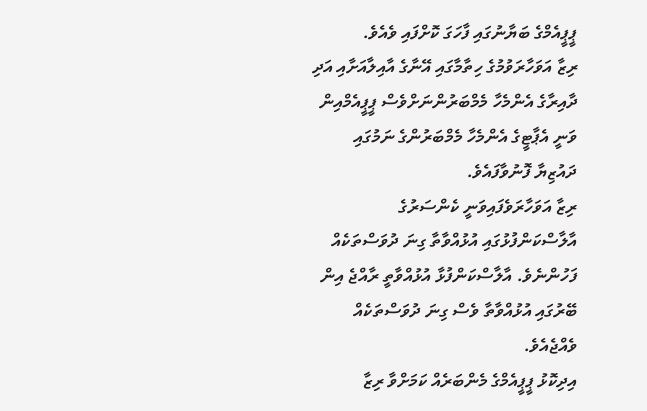ޕީޕީއެމްގެ ބަޔާނުގައި ފާހަގަ ކޮށްފައި ވެއެވެ.
ރިޒާ އަވަހާރަވުމުގެ ހިތާމާގައި އޭނާގެ އާއިލާއަށާއި އަދި ދާއިރާގެ އެންމެހާ މެމްބަރުންނަށްވެސް ޕީޕީއެމްއިން ވަނީ އެޕާޓީގެ އެންމެހާ މެމްބަރުންގެ ނަމުގައި ދައުޒިޔާ ފޮނުވާފައެވެ.
ރިޒާ އަވަހާރަވެފައިވަނީ ކެންސަރުގެ އާލާސްކަންފުޅުގައި އުޅުއްވާތާ ގިނަ ދުވަސްތަކެއް ފަހުންނެވެ. އާލާސްކަންފުޅާ އުޅުއްވާތީ ރާއްޖެ އިން ބޭރުގައި އުޅުއްވާތާ ވެސް ގިނަ ދުވަސްތަކެއް ވެއްޖެއެވެ.
އިދިކޮޅު ޕީޕީއެމްގެ މެންބަރެއް ކަމަށްވާ ރިޒާ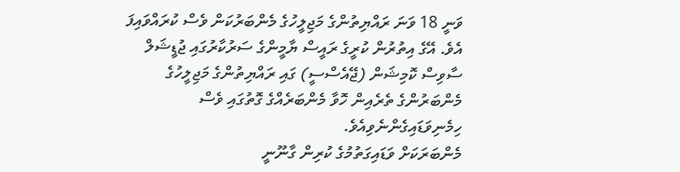ވަނީ 18 ވަނަ ރައްޔިތުންގެ މަޖިލީހުގެ މެންބަރުކަން ވެސް ކުރައްވައިފަ އެވެ. އޭގެ އިތުރުން ކުރީގެ ރައީސް ޔާމީންގެ ސަރުކާރުގައި ޖުޑީޝަލް ސާވިސް ކޮމިޝަން (ޖޭއެސްސީ) ގައި ރައްޔިތުންގެ މަޖިލީހުގެ މެންބަރުންގެ ތެރެއިން ހޮވާ މެންބަރެއްގެ ގޮތުގައި ވެސް ހިމެނިވަޑައިގެންނެވިއެވެ.
މެންބަރަކަށް ވަޑައިގަތުމުގެ ކުރިން ގާނޫނީ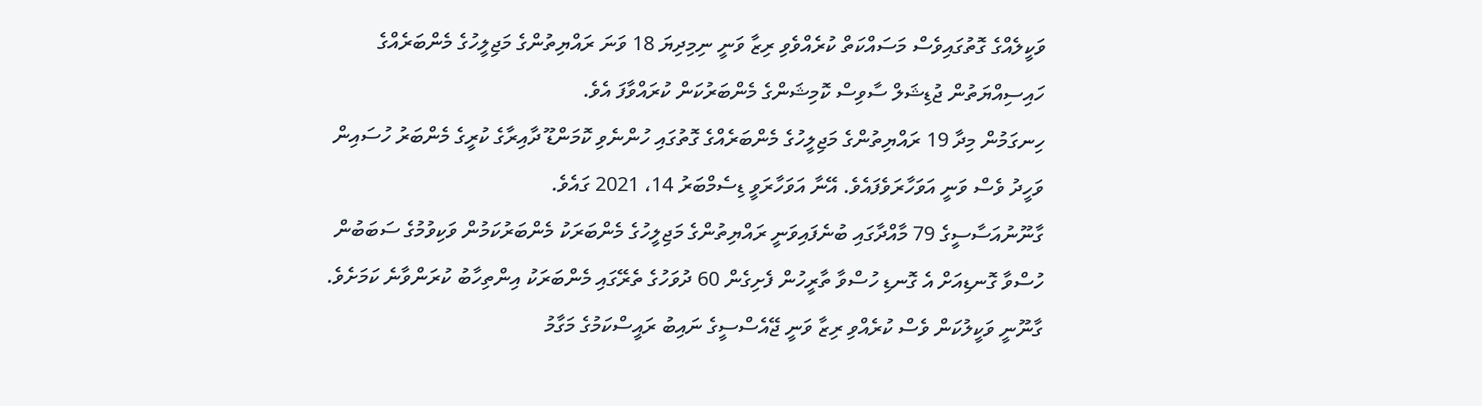ވަކީލެއްގެ ގޮތުގައިވެސް މަސައްކަތް ކުރެއްވެވި ރިޒާ ވަނީ ނިމިދިޔަ 18 ވަނަ ރައްޔިތުންގެ މަޖިލީހުގެ މެންބަރެއްގެ ހައިސިއްޔަތުން ޖުޑިޝަލް ސާވިސް ކޮމިޝަންގެ މެންބަރުކަން ކުރައްވާފަ އެވެ.
ހިނގަމުން މިދާ 19 ރައްޔިތުންގެ މަޖިލީހުގެ މެންބަރެއްގެ ގޮތުގައި ހުންނެވި ކޮމަންޑޫ ދާއިރާގެ ކުރީގެ މެންބަރު ހުސައިން ވަހީދު ވެސް ވަނީ އަވަހާރަވެފައެވެ. އޭނާ އަވަހާރަވީ ޑިސެމްބަރު 14، 2021 ގައެވެ.
ގާނޫނުއަސާސީގެ 79 މާއްދާގައި ބުނެފައިވަނީ ރައްޔިތުންގެ މަޖިލީހުގެ މެންބަރަކު މެންބަރުކަމުން ވަކިވުމުގެ ސަބަބުން ހުސްވާ ގޮނޑިއަށް އެ ގޮނޑި ހުސްވާ ތާރީހުން ފެށިގެން 60 ދުވަހުގެ ތެރޭގައި މެންބަރަކު އިންތިހާބު ކުރަންވާނެ ކަމަށެވެ. ގާނޫނީ ވަކީލުކަން ވެސް ކުރެއްވި ރިޒާ ވަނީ ޖޭއެސްސީގެ ނައިބު ރައީސްކަމުގެ މަގާމު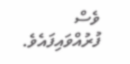ވެސް ފުރުއްވައިފައެވެ.